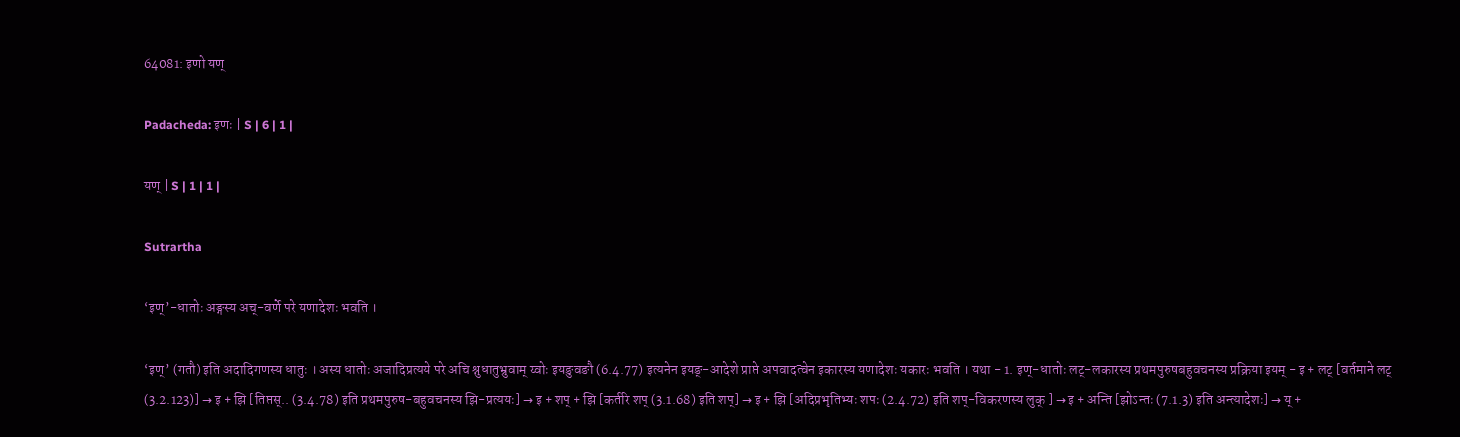64081: इणो यण्

Padacheda: इणः | S | 6 | 1 |

यण् | S | 1 | 1 |

Sutrartha

‘इण्’-धातोः अङ्गस्य अच्-वर्णे परे यणादेशः भवति ।

‘इण्’ (गतौ) इति अदादिगणस्य धातुः । अस्य धातोः अजादिप्रत्यये परे अचि श्नुधातुभ्रुवाम् य्वोः इयङुवङौ (6.4.77) इत्यनेन इयङ्-आदेशे प्राप्ते अपवादत्वेन इकारस्य यणादेशः यकारः भवति । यथा - 1. इण्-धातोः लट्-लकारस्य प्रथमपुरुषबहुवचनस्य प्रक्रिया इयम् - इ + लट् [वर्तमाने लट् (3.2.123)] → इ + झि [तिप्तस्.. (3.4.78) इति प्रथमपुरुष-बहुवचनस्य झि-प्रत्ययः] → इ + शप् + झि [कर्तरि शप् (3.1.68) इति शप्] → इ + झि [अदिप्रभृतिभ्यः शपः (2.4.72) इति शप्-विकरणस्य लुक् ] → इ + अन्ति [झोऽन्तः (7.1.3) इति अन्त्यादेशः] → य् +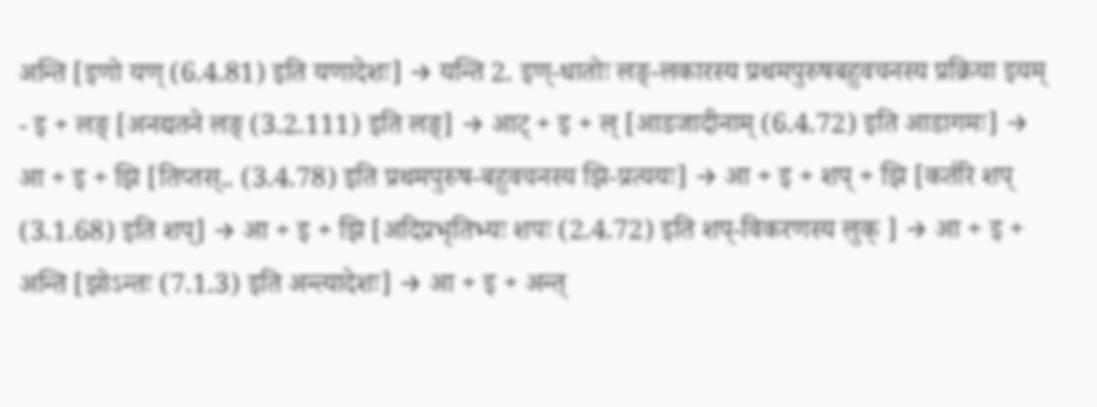अन्ति [इणो यण् (6.4.81) इति यणादेशः] → यन्ति 2. इण्-धातोः लङ्-लकारस्य प्रथमपुरुषबहुवचनस्य प्रक्रिया इयम् - इ + लङ् [अनद्यतने लङ् (3.2.111) इति लङ्] → आट् + इ + ल् [आडजादीनाम् (6.4.72) इति आडागमः] → आ + इ + झि [तिप्तस्.. (3.4.78) इति प्रथमपुरुष-बहुवचनस्य झि-प्रत्ययः] → आ + इ + शप् + झि [कर्तरि शप् (3.1.68) इति शप्] → आ + इ + झि [अदिप्रभृतिभ्यः शपः (2.4.72) इति शप्-विकरणस्य लुक् ] → आ + इ + अन्ति [झोऽन्तः (7.1.3) इति अन्त्यादेशः] → आ + इ + अन्त्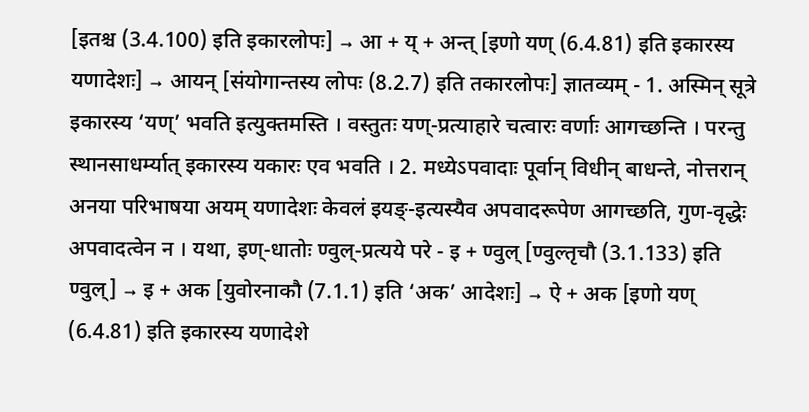[इतश्च (3.4.100) इति इकारलोपः] → आ + य् + अन्त् [इणो यण् (6.4.81) इति इकारस्य यणादेशः] → आयन् [संयोगान्तस्य लोपः (8.2.7) इति तकारलोपः] ज्ञातव्यम् - 1. अस्मिन् सूत्रे इकारस्य ‘यण्’ भवति इत्युक्तमस्ति । वस्तुतः यण्-प्रत्याहारे चत्वारः वर्णाः आगच्छन्ति । परन्तु स्थानसाधर्म्यात् इकारस्य यकारः एव भवति । 2. मध्येऽपवादाः पूर्वान् विधीन् बाधन्ते, नोत्तरान् अनया परिभाषया अयम् यणादेशः केवलं इयङ्-इत्यस्यैव अपवादरूपेण आगच्छति, गुण-वृद्धेः अपवादत्वेन न । यथा, इण्-धातोः ण्वुल्-प्रत्यये परे - इ + ण्वुल् [ण्वुल्तृचौ (3.1.133) इति ण्वुल्] → इ + अक [युवोरनाकौ (7.1.1) इति ‘अक’ आदेशः] → ऐ + अक [इणो यण् (6.4.81) इति इकारस्य यणादेशे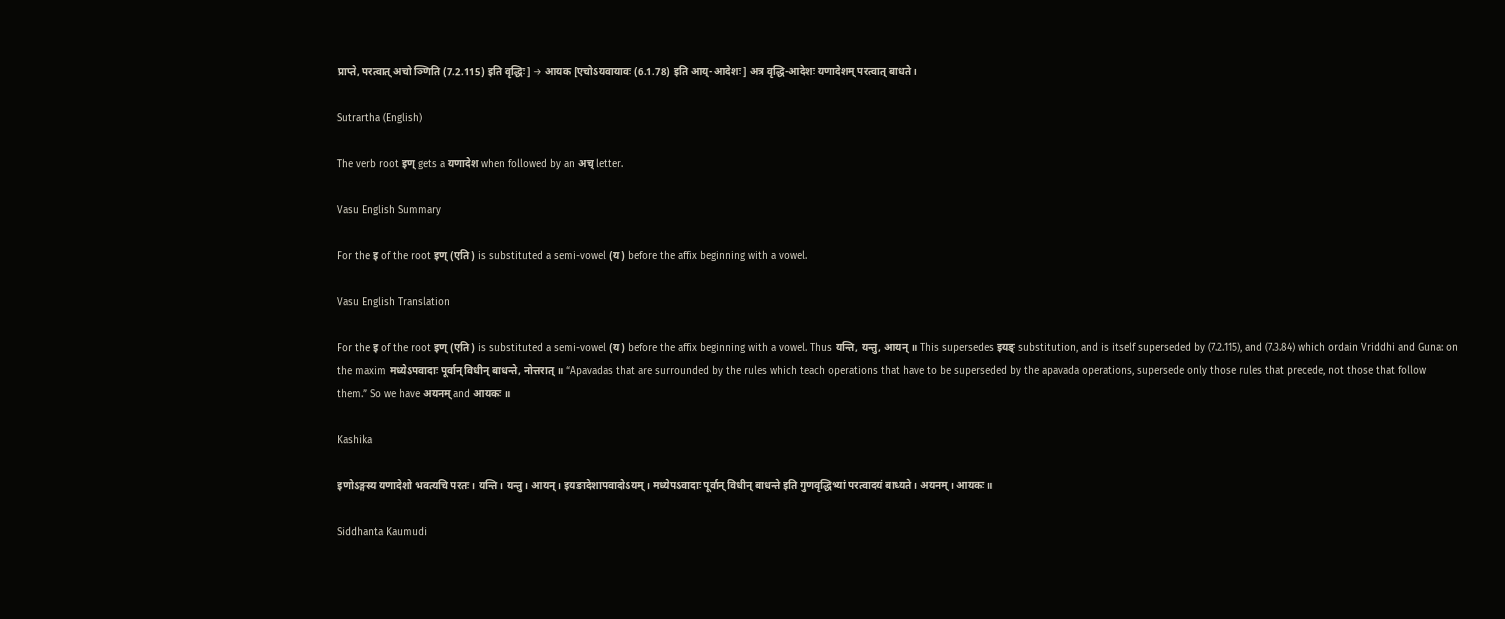प्राप्ते, परत्वात् अचो ञ्णिति (7.2.115) इति वृद्धिः] → आयक [एचोऽयवायावः (6.1.78) इति आय्-आदेशः] अत्र वृद्धि-आदेशः यणादेशम् परत्वात् बाधते ।

Sutrartha (English)

The verb root इण् gets a यणादेश when followed by an अच् letter.

Vasu English Summary

For the इ of the root इण् (एति) is substituted a semi-vowel (य) before the affix beginning with a vowel.

Vasu English Translation

For the इ of the root इण् (एति) is substituted a semi-vowel (य) before the affix beginning with a vowel. Thus यन्ति, यन्तु, आयन् ॥ This supersedes इयङ् substitution, and is itself superseded by (7.2.115), and (7.3.84) which ordain Vriddhi and Guna: on the maxim मध्येऽपवादाः पूर्वान् विधीन् बाधन्ते, नोत्तरात् ॥ “Apavadas that are surrounded by the rules which teach operations that have to be superseded by the apavada operations, supersede only those rules that precede, not those that follow them.” So we have अयनम् and आयकः ॥

Kashika

इणोऽङ्गस्य यणादेशो भवत्यचि परतः। यन्ति। यन्तु। आयन्। इयङादेशापवादोऽयम्। मध्येपऽवादाः पूर्वान् विधीन् बाधन्ते इति गुणवृद्धिभ्यां परत्वादयं बाध्यते। अयनम्। आयकः॥

Siddhanta Kaumudi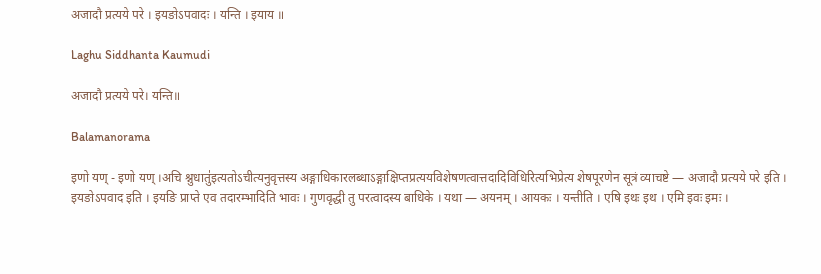अजादौ प्रत्यये परे । इयङोऽपवादः । यन्ति । इयाय ॥

Laghu Siddhanta Kaumudi

अजादौ प्रत्यये परे। यन्ति॥

Balamanorama

इणो यण् - इणो यण् ।अचि श्नुधातु॑इत्यतोऽचीत्यनुवृत्तस्य अङ्गाधिकारलब्धाऽङ्गाक्षिप्तप्रत्ययविशेषणत्वात्तदादिविधिरित्यभिप्रेत्य शेषपूरणेन सूत्रं व्याचष्टे — अजादौ प्रत्यये परे इति । इयङोऽपवाद इति । इयङि प्राप्ते एव तदारम्भादिति भावः । गुणवृद्धी तु परत्वादस्य बाधिके । यथा — अयनम् । आयकः । यन्तीति । एषि इथः इथ । एमि इवः इमः ।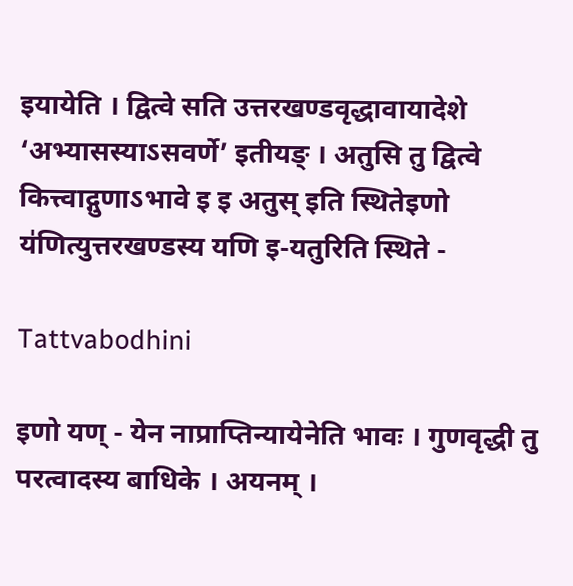इयायेति । द्वित्वे सति उत्तरखण्डवृद्धावायादेशे ‘अभ्यासस्याऽसवर्णे’ इतीयङ् । अतुसि तु द्वित्वे कित्त्वाद्गुणाऽभावे इ इ अतुस् इति स्थितेइणो य॑णित्युत्तरखण्डस्य यणि इ-यतुरिति स्थिते -

Tattvabodhini

इणो यण् - येन नाप्राप्तिन्यायेनेति भावः । गुणवृद्धी तु परत्वादस्य बाधिके । अयनम् ।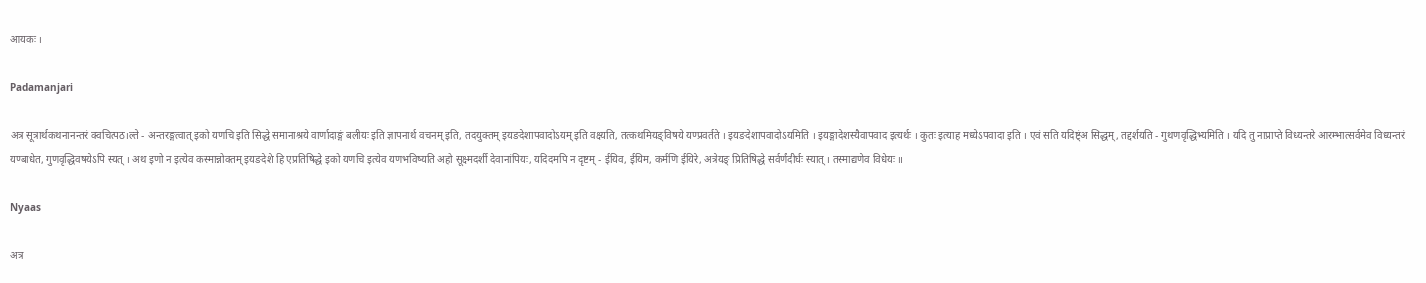आयकः ।

Padamanjari

अत्र सूत्रार्थकथनानन्तरं क्वचित्पठ।ल्ते - अन्तरङ्गत्वात् इको यणचि इति सिद्धे समानाश्रये वार्णादाङ्गं बलीयः इति ज्ञापनार्थ वचनम् इति, तदयुक्तम् इयङदेशापवादोऽयम् इति वक्ष्यति, तत्कथमियङ्विषये यण्प्रवर्तते । इयङदेशापवादोऽयमिति । इयङ्गादेशस्यैवापवाद इत्यर्थः । कुतः इत्याह मध्येऽपवादा इति । एवं सति यदिष्ट्ंअ सिद्धम्, तद्दर्शयति - गुथणवृद्धिभ्यमिति । यदि तु नाप्राप्ते विध्यन्तरे आरम्भात्सर्वमेव विध्यन्तरं यण्बाधेत, गुणवृद्धिवषयेऽपि स्यत् । अथ इणो न इत्येव कस्मान्नोक्तम् इयङदेशे हि एप्रतिषिद्धे इको यणचि इत्येव यणभविष्यति अहो सूक्ष्मदर्शी देवानांपियः, यदिदमपि न दृष्टम् - ईयिव, ईयिम, कर्मणि ईयिरे, अत्रेयङ् प्रितिषिद्धे सर्वर्णंदीर्घः स्यात् । तस्माद्यणेव विधेयः ॥

Nyaas

अत्र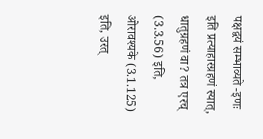पक्षद्वयं सम्भाव्यते -इणः इति प्रत्याहारग्रहणं स्यात्, धातुग्रहणं वा? तत्र एरच् (3.3.56) इति, ओरावश्यके (3.1.125) इति, उरत्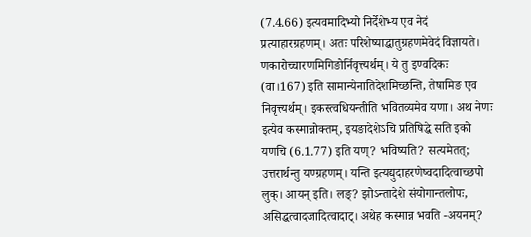(7.4.66) इत्यवमादिभ्यो निर्देशेभ्य एव नेदं प्रत्याहारग्रहणम्। अतः परिशेष्याद्धातुग्रहणमेवेदं विज्ञायते। णकारोच्चारणमिगिङोर्निवृत्त्यर्थम्। ये तु इण्वदिकः (वा।167) इति सामान्येनातिदेशमिच्छन्ति, तेषामिङ एव निवृत्त्यर्थम्। इकस्त्वधियन्तीति भवितव्यमेव यणा। अथ नेणः इत्येव कस्मान्नोक्तम्, इयङादेशेऽचि प्रतिषिद्धे सति इको यणचि (6.1.77) इति यण्? भविष्यति? सत्यमेतत्; उत्तरार्थन्तु यण्ग्रहणम्। यन्ति इत्यद्युदाहरणेष्वदादित्वाच्छपो लुक्। आयन् इति। लङ्? झोऽन्तादेशे संयोगान्तलोपः, असिद्धत्वादजादित्वादाट्। अथेह कस्मान्न भवति -अयनम्?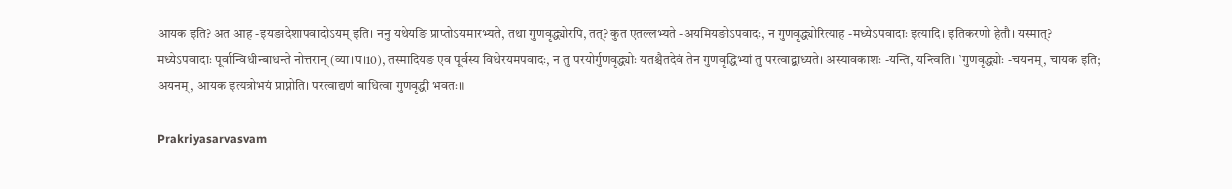आयक इति? अत आह -इयङादेशापवादोऽयम् इति। ननु यथेयङि प्राप्तोऽयमारभ्यते, तथा गुणवृद्ध्योरपि, तत्? कुत एतल्लभ्यते -अयमियङोऽपवादः, न गुणवृद्ध्योरित्याह -मध्येऽपवादाः इत्यादि। इतिकरणो हेतौ। यस्मात्? मध्येऽपवादाः पूर्वान्विधीन्बाधन्ते नोत्तरान् (व्या।प।10), तस्मादियङ एव पूर्वस्य विधेरयमपवादः, न तु परयोर्गुणवृद्ध्योः यतश्चैतदेवं तेन गुणवृद्धिभ्यां तु परत्वाद्बाध्यते। अस्यावकाशः -यन्ति, यन्त्विति। `गुणवृद्ध्योः -चयनम्, चायक इति; अयनम्, आयक इत्यत्रोभयं प्राप्नोति। परत्वाद्यणं बाधित्वा गुणवृद्धी भवतः॥

Prakriyasarvasvam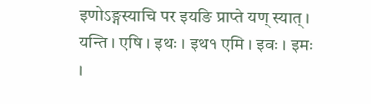इणोऽङ्गस्याचि पर इयङि प्राप्ते यण् स्यात् । यन्ति । एषि । इथः । इथ१ एमि । इवः । इमः ।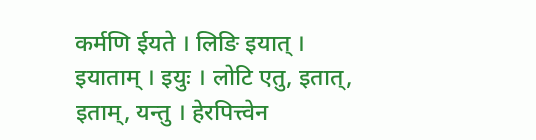कर्मणि ईयते । लिङि इयात् । इयाताम् । इयुः । लोटि एतु, इतात्, इताम्, यन्तु । हेरपित्त्वेन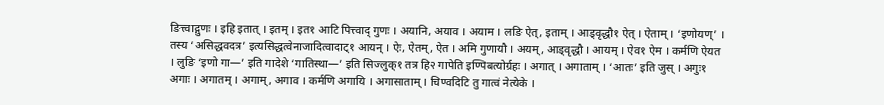ङित्त्वाद्गुणः । इहि इतात् । इतम् । इत१ आटि पित्त्वाद् गुणः । अयानि, अयाव । अयाम । लङि ऐत्, इताम् । आड्वृद्धौ१ ऐत् । ऐताम् । ‘इणोयण्’ । तस्य ‘असिद्धवदत्र’ इत्यसिद्धत्वेनाजादित्वादाट्१ आयन् । ऐः, ऐतम्, ऐत । अमि गुणायौ । अयम्, आड्वृद्धौ । आयम् । ऐव१ ऐम । कर्मणि ऐयत । लुङि ‘इणो गा—’ इति गादेशे ‘गातिस्था—’ इति सिज्लुक्१ तत्र हि२ गापेति इण्पिबत्योर्ग्रहः । अगात् । अगाताम् । ‘आतः’ इति जुस् । अगुः१ अगाः । अगातम् । अगाम्, अगाव । कर्मणि अगायि । अगासाताम् । चिण्वदिटि तु गात्वं नेत्येके ।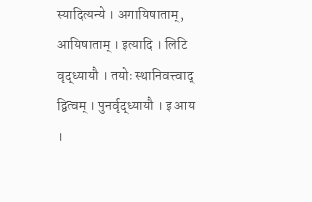स्यादित्यन्ये । अगायिषाताम्, आयिषाताम् । इत्यादि । लिटि वृद्ध्यायौ । तयोः स्थानिवत्त्वाद् द्वित्वम् । पुनर्वृद्ध्यायौ । इ आय ।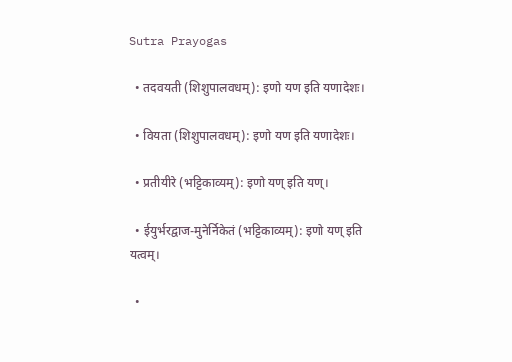Sutra Prayogas

  • तदवयती (शिशुपालवधम्): इणो यण इति यणादेशः।

  • वियता (शिशुपालवधम्): इणो यण इति यणादेशः।

  • प्रतीयीरे (भट्टिकाव्यम्): इणो यण् इति यण्।

  • ईयुर्भरद्वाज-मुनेर्निकेतं (भट्टिकाव्यम्): इणो यण् इति यत्वम्।

  •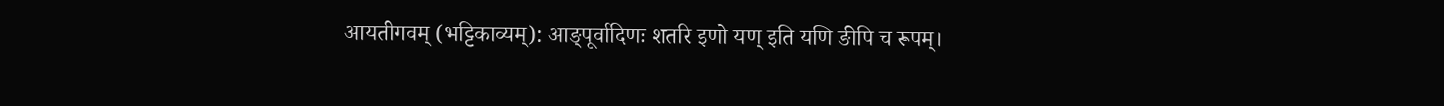आयतीगवम् (भट्टिकाव्यम्): आङ्पूर्वादिणः शतरि इणो यण् इति यणि ङीपि च रूपम्।